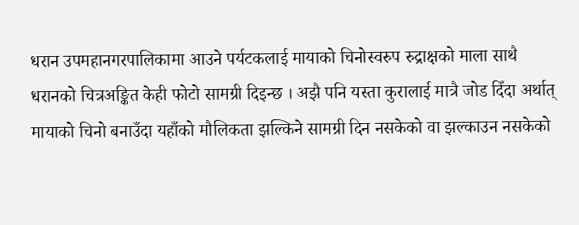धरान उपमहानगरपालिकामा आउने पर्यटकलाई मायाको चिनोस्वरुप रुद्राक्षको माला साथै धरानको चित्रअङ्कित केही फोटो सामग्री दिइन्छ । अझै पनि यस्ता कुरालाई मात्रै जोड दिँदा अर्थात् मायाको चिनो बनाउँदा यहाँको मौलिकता झल्किने सामग्री दिन नसकेको वा झल्काउन नसकेको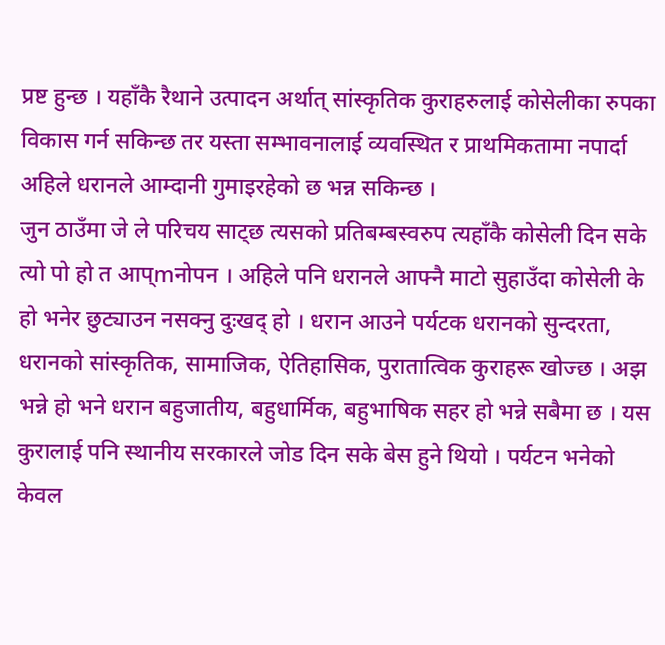प्रष्ट हुन्छ । यहाँकै रैथाने उत्पादन अर्थात् सांस्कृतिक कुराहरुलाई कोसेलीका रुपका विकास गर्न सकिन्छ तर यस्ता सम्भावनालाई व्यवस्थित र प्राथमिकतामा नपार्दा अहिले धरानले आम्दानी गुमाइरहेको छ भन्न सकिन्छ ।
जुन ठाउँमा जे ले परिचय साट्छ त्यसको प्रतिबम्बस्वरुप त्यहाँकै कोसेली दिन सके त्यो पो हो त आप्mनोपन । अहिले पनि धरानले आफ्नै माटो सुहाउँदा कोसेली के हो भनेर छुट्याउन नसक्नु दुःखद् हो । धरान आउने पर्यटक धरानको सुन्दरता, धरानको सांस्कृतिक, सामाजिक, ऐतिहासिक, पुरातात्विक कुराहरू खोज्छ । अझ भन्ने हो भने धरान बहुजातीय, बहुधार्मिक, बहुभाषिक सहर हो भन्ने सबैमा छ । यस कुरालाई पनि स्थानीय सरकारले जोड दिन सके बेस हुने थियो । पर्यटन भनेको केवल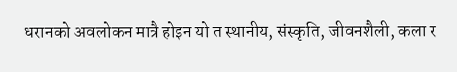धरानको अवलोकन मात्रै होइन यो त स्थानीय, संस्कृति, जीवनशैली, कला र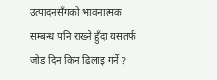उत्पादनसँगको भावनात्मक सम्बन्ध पनि राख्ने हुँदा यसतर्फ जोड दिन किन ढिलाइ गर्ने ?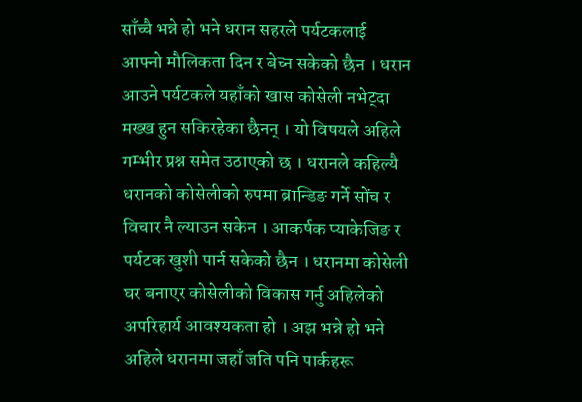साँच्चै भन्ने हो भने धरान सहरले पर्यटकलाई आफ्नो मौलिकता दिन र बेच्न सकेको छैन । धरान आउने पर्यटकले यहाँको खास कोसेली नभेट्दा मख्ख हुन सकिरहेका छैनन् । यो विषयले अहिले गम्भीर प्रश्न समेत उठाएको छ । धरानले कहिल्यै धरानको कोसेलीको रुपमा ब्रान्डिङ गर्ने सोंच र विचार नै ल्याउन सकेन । आकर्षक प्याकेजिङ र पर्यटक खुशी पार्न सकेको छैन । धरानमा कोसेली घर बनाएर कोसेलीको विकास गर्नु अहिलेको अपरिहार्य आवश्यकता हो । अझ भन्ने हो भने अहिले धरानमा जहाँ जति पनि पार्कहरू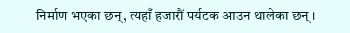निर्माण भएका छन्, त्यहाँ हजारौं पर्यटक आउन थालेका छन् ।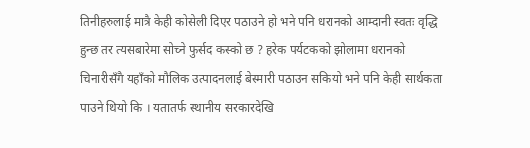तिनीहरुलाई मात्रै केही कोसेली दिएर पठाउने हो भने पनि धरानको आम्दानी स्वतः वृद्धि हुन्छ तर त्यसबारेमा सोच्ने फुर्सद कस्को छ ? हरेक पर्यटकको झोलामा धरानको चिनारीसँगै यहाँको मौलिक उत्पादनलाई बेस्मारी पठाउन सकियो भने पनि केही सार्थकता पाउने थियो कि । यतातर्फ स्थानीय सरकारदेखि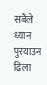सबैले ध्यान पुरयाउन ढिला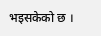भइसकेको छ ।